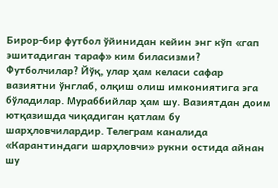Бирор-бир футбол ўйинидан кейин энг кўп «гап эшитадиган тараф» ким биласизми? Футболчилар? Йўқ, улар ҳам келаси сафар вазиятни ўнглаб, олқиш олиш имкониятига эга бўладилар. Мураббийлар ҳам шу. Вазиятдан доим ютқазишда чиқадиган қатлам бу шарҳловчилардир. Телеграм каналида «Карантиндаги шарҳловчи» рукни остида айнан шу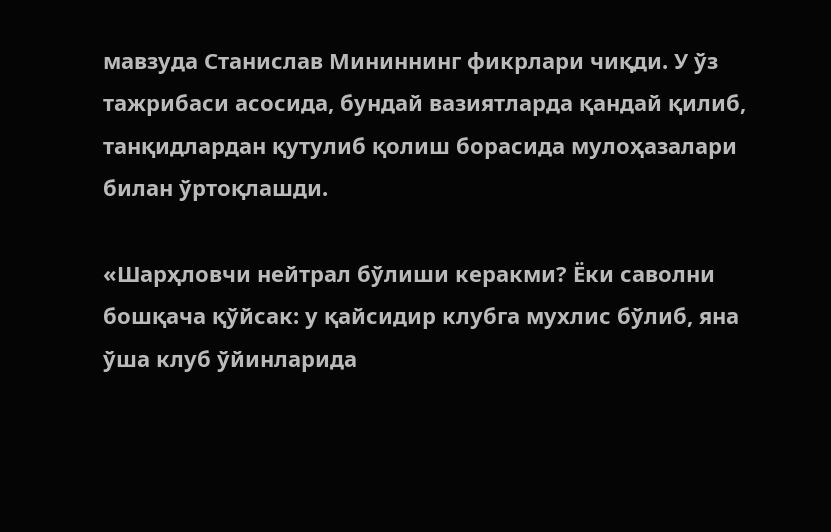мавзуда Станислав Мининнинг фикрлари чиқди. У ўз тажрибаси асосида, бундай вазиятларда қандай қилиб, танқидлардан қутулиб қолиш борасида мулоҳазалари билан ўртоқлашди.

«Шарҳловчи нейтрал бўлиши керакми? Ёки саволни бошқача қўйсак: у қайсидир клубга мухлис бўлиб, яна ўша клуб ўйинларида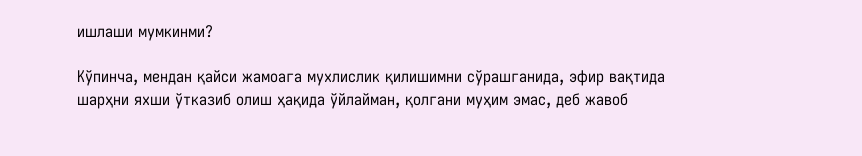ишлаши мумкинми?

Кўпинча, мендан қайси жамоага мухлислик қилишимни сўрашганида, эфир вақтида шарҳни яхши ўтказиб олиш ҳақида ўйлайман, қолгани муҳим эмас, деб жавоб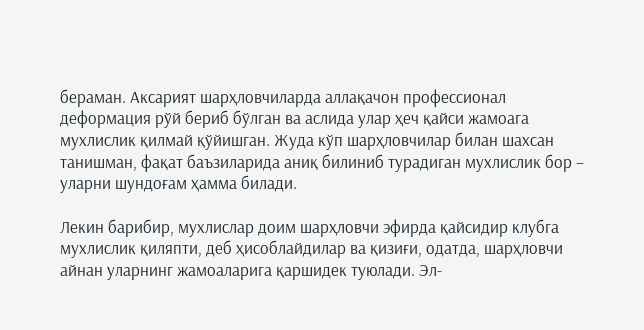бераман. Аксарият шарҳловчиларда аллақачон профессионал деформация рўй бериб бўлган ва аслида улар ҳеч қайси жамоага мухлислик қилмай қўйишган. Жуда кўп шарҳловчилар билан шахсан танишман, фақат баъзиларида аниқ билиниб турадиган мухлислик бор – уларни шундоғам ҳамма билади.

Лекин барибир, мухлислар доим шарҳловчи эфирда қайсидир клубга мухлислик қиляпти, деб ҳисоблайдилар ва қизиғи, одатда, шарҳловчи айнан уларнинг жамоаларига қаршидек туюлади. Эл-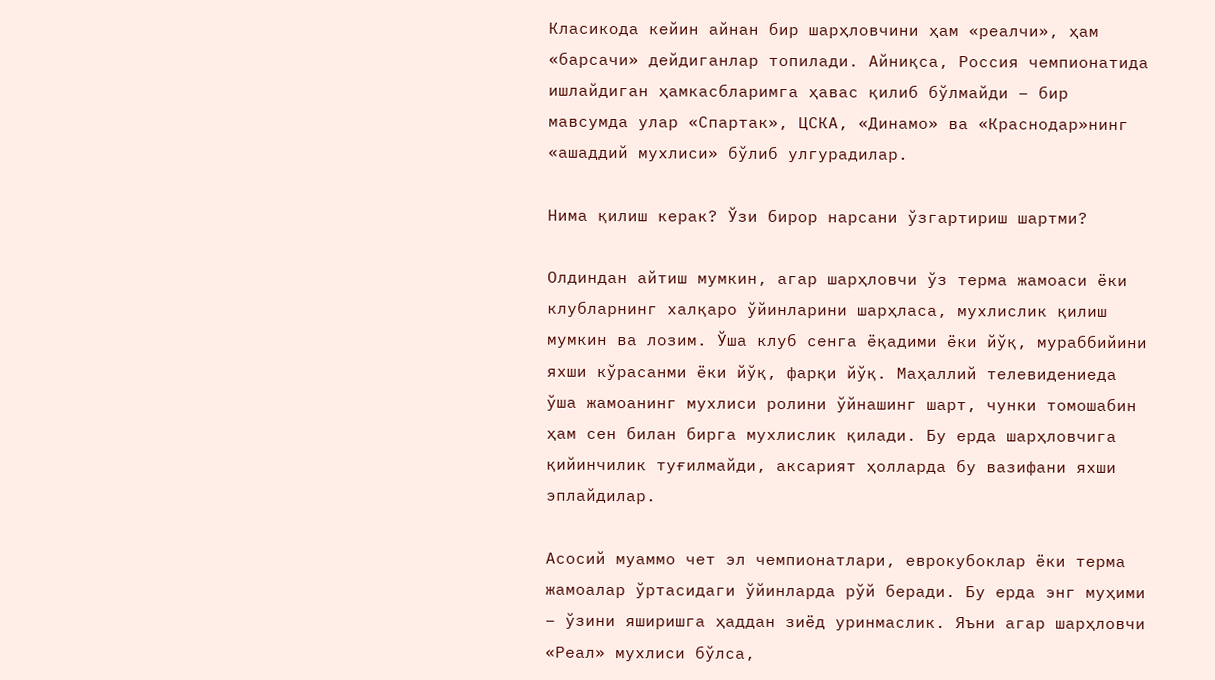Класикода кейин айнан бир шарҳловчини ҳам «реалчи», ҳам «барсачи» дейдиганлар топилади. Айниқса, Россия чемпионатида ишлайдиган ҳамкасбларимга ҳавас қилиб бўлмайди – бир мавсумда улар «Спартак», ЦСКА, «Динамо» ва «Краснодар»нинг «ашаддий мухлиси» бўлиб улгурадилар.

Нима қилиш керак? Ўзи бирор нарсани ўзгартириш шартми?

Олдиндан айтиш мумкин, агар шарҳловчи ўз терма жамоаси ёки клубларнинг халқаро ўйинларини шарҳласа, мухлислик қилиш мумкин ва лозим. Ўша клуб сенга ёқадими ёки йўқ, мураббийини яхши кўрасанми ёки йўқ, фарқи йўқ. Маҳаллий телевидениеда ўша жамоанинг мухлиси ролини ўйнашинг шарт, чунки томошабин ҳам сен билан бирга мухлислик қилади. Бу ерда шарҳловчига қийинчилик туғилмайди, аксарият ҳолларда бу вазифани яхши эплайдилар.

Асосий муаммо чет эл чемпионатлари, еврокубоклар ёки терма жамоалар ўртасидаги ўйинларда рўй беради. Бу ерда энг муҳими – ўзини яширишга ҳаддан зиёд уринмаслик. Яъни агар шарҳловчи «Реал» мухлиси бўлса,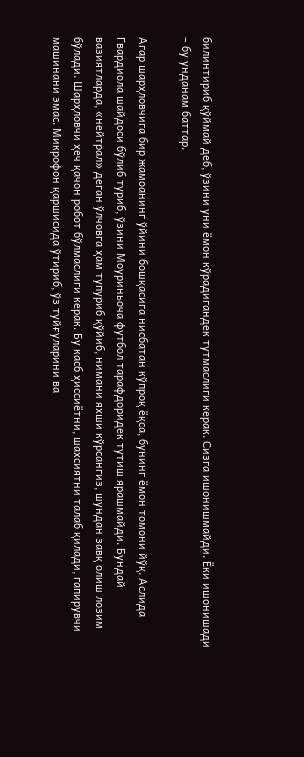билинтириб қўймай деб, ўзини уни ёмон кўрадигандек тутмаслиги керак. Сизга ишонишмайди. Ёки ишонишади – бу унданам баттар.

Агар шарҳловчига бир жамоанинг ўйини бошқасига нисбатан кўпроқ ёқса, бунинг ёмон томони йўқ. Аслида Гвардиола шайдоси бўлиб туриб, ўзини Моуриньоча футбол тарафдоридек тутиш ярашмайди. Бундай вазиятларда, «нейтрал» деган ўлчовга ҳам тупуриб қўйиб, нимани яхши кўрсангиз, шундан завқ олиш лозим бўлади. Шарҳловчи ҳеч қачон робот бўлмаслиги керак. Бу касб ҳиссиётни, шахсиятни талаб қилади, гапирувчи машинани эмас. Микрофон қаршисида ўтириб, ўз туйғуларини ва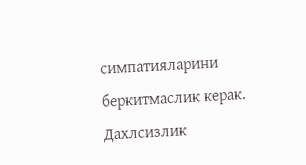симпатияларини беркитмаслик керак. Дахлсизлик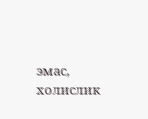эмас, холислик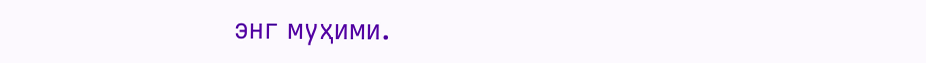энг муҳими.